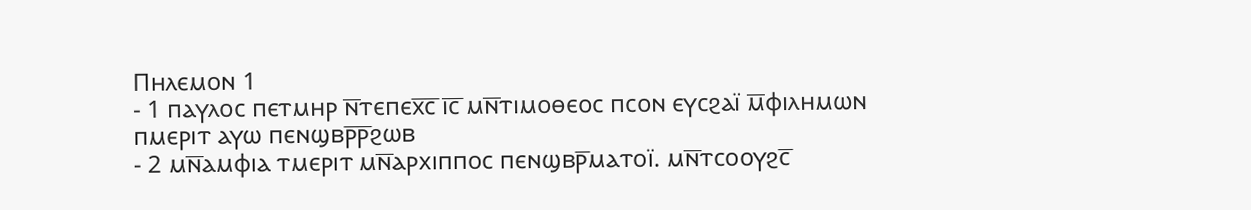Ⲡⲏⲗⲉⲙⲟⲛ 1
- 1 ⲡⲁⲩⲗⲟⲥ ⲡⲉⲧⲙⲏⲣ ⲛ̅ⲧⲉⲡⲉⲭ̅ⲥ̅ ⲓ̅ⲥ̅ ⲙⲛ̅ⲧⲓⲙⲟⲑⲉⲟⲥ ⲡⲥⲟⲛ ⲉⲩⲥϩⲁⲓ̈ ⲙ̅ⲫⲓⲗⲏⲙⲱⲛ ⲡⲙⲉⲣⲓⲧ ⲁⲩⲱ ⲡⲉⲛϣⲃⲣ̅ⲣ̅ϩⲱⲃ
- 2 ⲙⲛ̅ⲁⲙⲫⲓⲁ ⲧⲙⲉⲣⲓⲧ ⲙⲛ̅ⲁⲣⲭⲓⲡⲡⲟⲥ ⲡⲉⲛϣⲃⲣ̅ⲙⲁⲧⲟⲓ̈. ⲙⲛ̅ⲧⲥⲟⲟⲩϩⲥ̅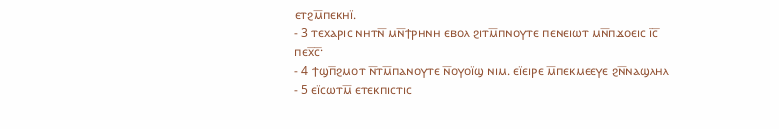ⲉⲧϩⲙ̅ⲡⲉⲕⲏⲓ̈.
- 3 ⲧⲉⲭⲁⲣⲓⲥ ⲛⲏⲧⲛ̅ ⲙⲛ̅ϯⲣⲏⲛⲏ ⲉⲃⲟⲗ ϩⲓⲧⲙ̅ⲡⲛⲟⲩⲧⲉ ⲡⲉⲛⲉⲓⲱⲧ ⲙⲛ̅ⲡϫⲟⲉⲓⲥ ⲓ̅ⲥ̅ ⲡⲉⲭ̅ⲥ̅·
- 4 ϯϣⲡ̅ϩⲙⲟⲧ ⲛ̅ⲧⲙ̅ⲡⲁⲛⲟⲩⲧⲉ ⲛ̅ⲟⲩⲟⲓ̈ϣ ⲛⲓⲙ. ⲉⲓ̈ⲉⲓⲣⲉ ⲙ̅ⲡⲉⲕⲙⲉⲉⲩⲉ ϩⲛ̅ⲛⲁϣⲗⲏⲗ
- 5 ⲉⲓ̈ⲥⲱⲧⲙ̅ ⲉⲧⲉⲕⲡⲓⲥⲧⲓⲥ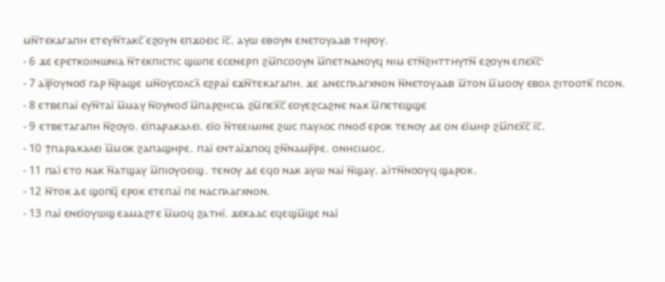ⲙⲛ̅ⲧⲉⲕⲁⲅⲁⲡⲏ ⲉⲧⲉⲩⲛ̅ⲧⲁⲕⲥ̅ ⲉϩⲟⲩⲛ ⲉⲡϫⲟⲉⲓⲥ ⲓ̅ⲥ̅. ⲁⲩⲱ ⲉⲑⲟⲩⲛ ⲉⲛⲉⲧⲟⲩⲁⲁⲃ ⲧⲏⲣⲟⲩ.
- 6 ϫⲉ ⲉⲣⲉⲧⲕⲟⲓⲛⲱⲛⲓⲁ ⲛ̅ⲧⲉⲕⲡⲓⲥⲧⲓⲥ ϣⲱⲡⲉ ⲉⲥⲉⲛⲉⲣⲅⲓ ϩⲙ̅ⲡⲥⲟⲟⲩⲛ ⲙ̅ⲡⲉⲧⲛⲁⲛⲟⲩϥ ⲛⲓⲙ ⲉⲧⲛ̅ϩⲏⲧⲧⲏⲩⲧⲛ̅ ⲉϩⲟⲩⲛ ⲉⲡⲉⲭ̅ⲥ̅·
- 7 ⲁⲓ̈ⲣ̅ⲟⲩⲛⲟϭ ⲅⲁⲣ ⲛ̅ⲣⲁϣⲉ ⲙⲛ̅ⲟⲩⲥⲟⲗⲥⲗ̅ ⲉϩⲣⲁⲓ̈ ⲉϫⲛ̅ⲧⲉⲕⲁⲅⲁⲡⲏ. ϫⲉ ⲁⲛⲉⲥⲡⲗⲁⲅⲭⲛⲟⲛ ⲛ̅ⲛⲉⲧⲟⲩⲁⲁⲃ ⲙ̅ⲧⲟⲛ ⲙ̅ⲙⲟⲟⲩ ⲉⲃⲟⲗ ϩⲓⲧⲟⲟⲧⲕ̅ ⲡⲥⲟⲛ.
- 8 ⲉⲧⲃⲉⲡⲁⲓ̈ ⲉⲩⲛ̅ⲧⲁⲓ̈ ⲙ̅ⲙⲁⲩ ⲛ̅ⲟⲩⲛⲟϭ ⲙ̅ⲡⲁⲣϩⲏⲥⲓⲁ ϩⲙ̅ⲡⲉⲭ̅ⲥ̅ ⲉⲟⲩⲉϩⲥⲁϩⲛⲉ ⲛⲁⲕ ⲙ̅ⲡⲉⲧⲉϣϣⲉ
- 9 ⲉⲧⲃⲉⲧⲁⲅⲁⲡⲏ ⲛ̅ϩⲟⲩⲟ. ⲉⲓ̈ⲡⲁⲣⲁⲕⲁⲗⲉⲓ. ⲉⲓ̈ⲟ ⲛ̅ⲧⲉⲉⲓⲙⲓⲛⲉ ϩⲱⲥ ⲡⲁⲩⲗⲟⲥ ⲡⲛⲟϭ ⲉⲣⲟⲕ ⲧⲉⲛⲟⲩ ⲇⲉ ⲟⲛ ⲉⲓ̈ⲙⲏⲣ ϩⲙ̅ⲡⲉⲭ̅ⲥ̅ ⲓ̅ⲥ̅.
- 10 ϯⲡⲁⲣⲁⲕⲁⲗⲉⲓ ⲙ̅ⲙⲟⲕ ϩⲁⲡⲁϣⲏⲣⲉ. ⲡⲁⲓ̈ ⲉⲛⲧⲁⲓ̈ϫⲡⲟϥ ϩⲛ̅ⲛⲁⲙⲣ̅ⲣⲉ. ⲟⲛⲏⲥⲓⲙⲟⲥ.
- 11 ⲡⲁⲓ̈ ⲉⲧⲟ ⲛⲁⲕ ⲛ̅ⲁⲧϣⲁⲩ ⲙ̅ⲡⲓⲟⲩⲟⲉⲓϣ. ⲧⲉⲛⲟⲩ ⲇⲉ ⲉϥⲟ ⲛⲁⲕ ⲁⲩⲱ ⲛⲁⲓ̈ ⲛ̅ϣⲁⲩ. ⲁⲓ̈ⲧⲛ̅ⲛⲟⲟⲩϥ ϣⲁⲣⲟⲕ.
- 12 ⲛ̅ⲧⲟⲕ ⲇⲉ ϣⲟⲡϥ̅ ⲉⲣⲟⲕ ⲉⲧⲉⲡⲁⲓ̈ ⲡⲉ ⲛⲁⲥⲡⲗⲁⲅⲭⲛⲟⲛ.
- 13 ⲡⲁⲓ̈ ⲉⲛⲉⲓ̈ⲟⲩⲱϣ ⲉⲁⲙⲁϩⲧⲉ ⲙ̅ⲙⲟϥ ϩⲁⲧⲏⲓ̈. ϫⲉⲕⲁⲁⲥ ⲉϥⲉϣⲙ̅ϣⲉ ⲛⲁⲓ̈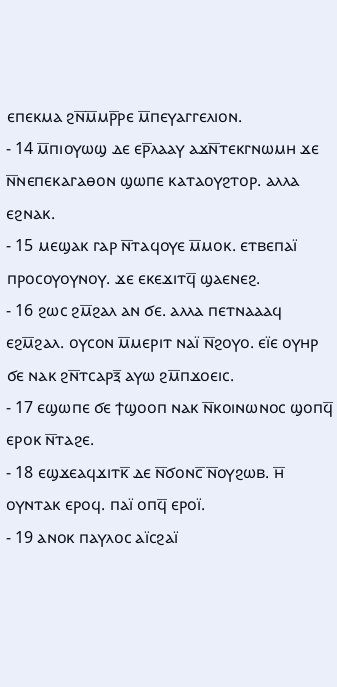ⲉⲡⲉⲕⲙⲁ ϩⲛ̅ⲙ̅ⲙⲣ̅ⲣⲉ ⲙ̅ⲡⲉⲩⲁⲅⲅⲉⲗⲓⲟⲛ.
- 14 ⲙ̅ⲡⲓⲟⲩⲱϣ ⲇⲉ ⲉⲣ̅ⲗⲁⲁⲩ ⲁϫⲛ̅ⲧⲉⲕⲅⲛⲱⲙⲏ ϫⲉ ⲛ̅ⲛⲉⲡⲉⲕⲁⲅⲁⲑⲟⲛ ϣⲱⲡⲉ ⲕⲁⲧⲁⲟⲩϩⲧⲟⲣ. ⲁⲗⲗⲁ ⲉϩⲛⲁⲕ.
- 15 ⲙⲉϣⲁⲕ ⲅⲁⲣ ⲛ̅ⲧⲁϥⲟⲩⲉ ⲙ̅ⲙⲟⲕ. ⲉⲧⲃⲉⲡⲁⲓ̈ ⲡⲣⲟⲥⲟⲩⲟⲩⲛⲟⲩ. ϫⲉ ⲉⲕⲉϫⲓⲧϥ̅ ϣⲁⲉⲛⲉϩ.
- 16 ϩⲱⲥ ϩⲙ̅ϩⲁⲗ ⲁⲛ ϭⲉ. ⲁⲗⲗⲁ ⲡⲉⲧⲛⲁⲁⲁϥ ⲉϩⲙ̅ϩⲁⲗ. ⲟⲩⲥⲟⲛ ⲙ̅ⲙⲉⲣⲓⲧ ⲛⲁⲓ̈ ⲛ̅ϩⲟⲩⲟ. ⲉⲓ̈ⲉ ⲟⲩⲏⲣ ϭⲉ ⲛⲁⲕ ϩⲛ̅ⲧⲥⲁⲣⲝ̅ ⲁⲩⲱ ϩⲙ̅ⲡϫⲟⲉⲓⲥ.
- 17 ⲉϣⲱⲡⲉ ϭⲉ ϯϣⲟⲟⲡ ⲛⲁⲕ ⲛ̅ⲕⲟⲓⲛⲱⲛⲟⲥ ϣⲟⲡϥ̅ ⲉⲣⲟⲕ ⲛ̅ⲧⲁϩⲉ.
- 18 ⲉϣϫⲉⲁϥϫⲓⲧⲕ̅ ⲇⲉ ⲛ̅ϭⲟⲛⲥ̅ ⲛ̅ⲟⲩϩⲱⲃ. ⲏ̅ ⲟⲩⲛⲧⲁⲕ ⲉⲣⲟϥ. ⲡⲁⲓ̈ ⲟⲡϥ̅ ⲉⲣⲟⲓ̈.
- 19 ⲁⲛⲟⲕ ⲡⲁⲩⲗⲟⲥ ⲁⲓ̈ⲥϩⲁⲓ̈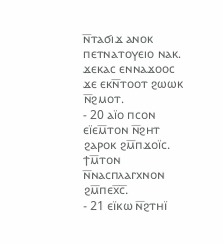ⲛ̅ⲧⲁϭⲓϫ ⲁⲛⲟⲕ ⲡⲉⲧⲛⲁⲧⲟⲩⲉⲓⲟ ⲛⲁⲕ. ϫⲉⲕⲁⲥ ⲉⲛⲛⲁϫⲟⲟⲥ ϫⲉ ⲉⲕⲛ̅ⲧⲟⲟⲧ ϩⲱⲱⲕ ⲛ̅ϩⲙⲟⲧ.
- 20 ⲁⲓ̈ⲟ ⲡⲥⲟⲛ ⲉⲓ̈ⲉⲙ̅ⲧⲟⲛ ⲛ̅ϩⲏⲧ ϩⲁⲣⲟⲕ ϩⲙ̅ⲡϫⲟⲓ̈ⲥ. ϯⲙ̅ⲧⲟⲛ ⲛ̅ⲛⲁⲥⲡⲗⲁⲅⲭⲛⲟⲛ ϩⲙ̅ⲡⲉⲭ̅ⲥ̅.
- 21 ⲉⲓ̈ⲕⲱ ⲛ̅ϩⲧⲏⲓ̈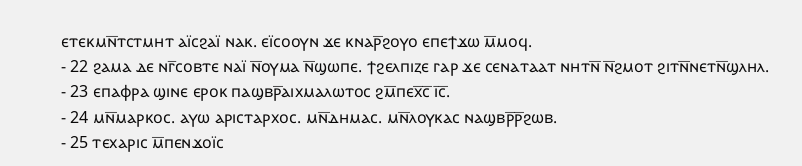ⲉⲧⲉⲕⲙⲛ̅ⲧⲥⲧⲙⲏⲧ ⲁⲓ̈ⲥϩⲁⲓ̈ ⲛⲁⲕ. ⲉⲓ̈ⲥⲟⲟⲩⲛ ϫⲉ ⲕⲛⲁⲣ̅ϩⲟⲩⲟ ⲉⲡⲉϯϫⲱ ⲙ̅ⲙⲟϥ.
- 22 ϩⲁⲙⲁ ⲇⲉ ⲛⲅ̅ⲥⲟⲃⲧⲉ ⲛⲁⲓ̈ ⲛ̅ⲟⲩⲙⲁ ⲛ̅ϣⲱⲡⲉ. ϯϩⲉⲗⲡⲓⲍⲉ ⲅⲁⲣ ϫⲉ ⲥⲉⲛⲁⲧⲁⲁⲧ ⲛⲏⲧⲛ̅ ⲛ̅ϩⲙⲟⲧ ϩⲓⲧⲛ̅ⲛⲉⲧⲛ̅ϣⲗⲏⲗ.
- 23 ⲉⲡⲁⲫⲣⲁ ϣⲓⲛⲉ ⲉⲣⲟⲕ ⲡⲁϣⲃⲣ̅ⲁⲓⲭⲙⲁⲗⲱⲧⲟⲥ ϩⲙ̅ⲡⲉⲭ̅ⲥ̅ ⲓ̅ⲥ̅.
- 24 ⲙⲛ̅ⲙⲁⲣⲕⲟⲥ. ⲁⲩⲱ ⲁⲣⲓⲥⲧⲁⲣⲭⲟⲥ. ⲙⲛ̅ⲇⲏⲙⲁⲥ. ⲙⲛ̅ⲗⲟⲩⲕⲁⲥ ⲛⲁϣⲃⲣ̅ⲣ̅ϩⲱⲃ.
- 25 ⲧⲉⲭⲁⲣⲓⲥ ⲙ̅ⲡⲉⲛϫⲟⲓ̈ⲥ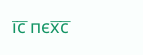ⲓ̅ⲥ̅ ⲡⲉⲭ̅ⲥ̅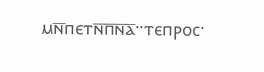ⲙⲛ̅ⲡⲉⲧⲛ̅ⲡ̅ⲛ̅ⲁ̅··ⲧⲉⲡⲣⲟⲥ·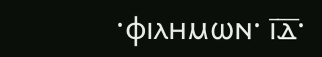·ⲫⲓⲗⲏⲙⲱⲛ· ⲓ̅ⲇ̅·